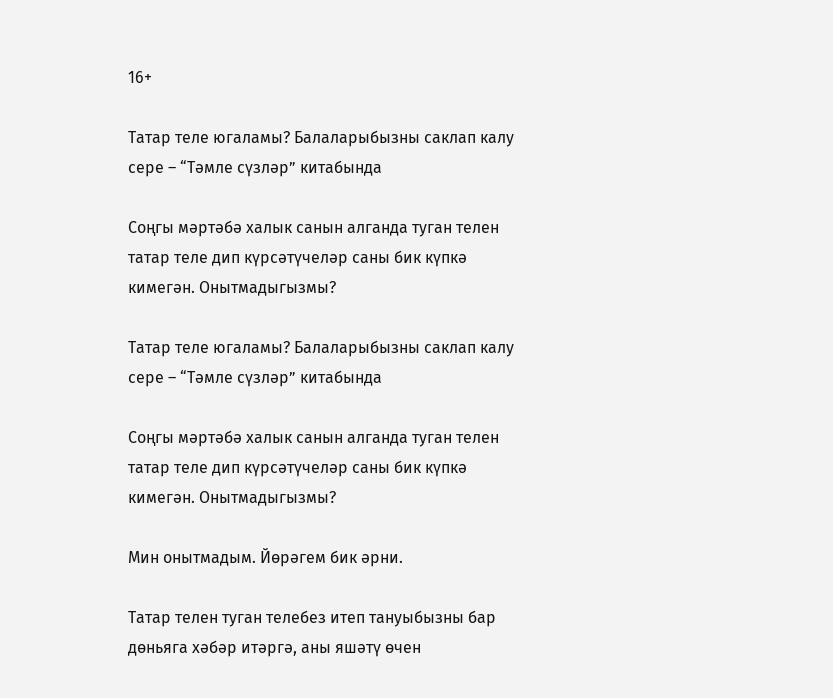16+

Татар теле югаламы? Балаларыбызны саклап калу сере – “Тәмле сүзләр” китабында

Соңгы мәртәбә халык санын алганда туган телен татар теле дип күрсәтүчеләр саны бик күпкә кимегән. Онытмадыгызмы?

Татар теле югаламы? Балаларыбызны саклап калу сере – “Тәмле сүзләр” китабында

Соңгы мәртәбә халык санын алганда туган телен татар теле дип күрсәтүчеләр саны бик күпкә кимегән. Онытмадыгызмы?

Мин онытмадым. Йөрәгем бик әрни.

Татар телен туган телебез итеп тануыбызны бар дөньяга хәбәр итәргә, аны яшәтү өчен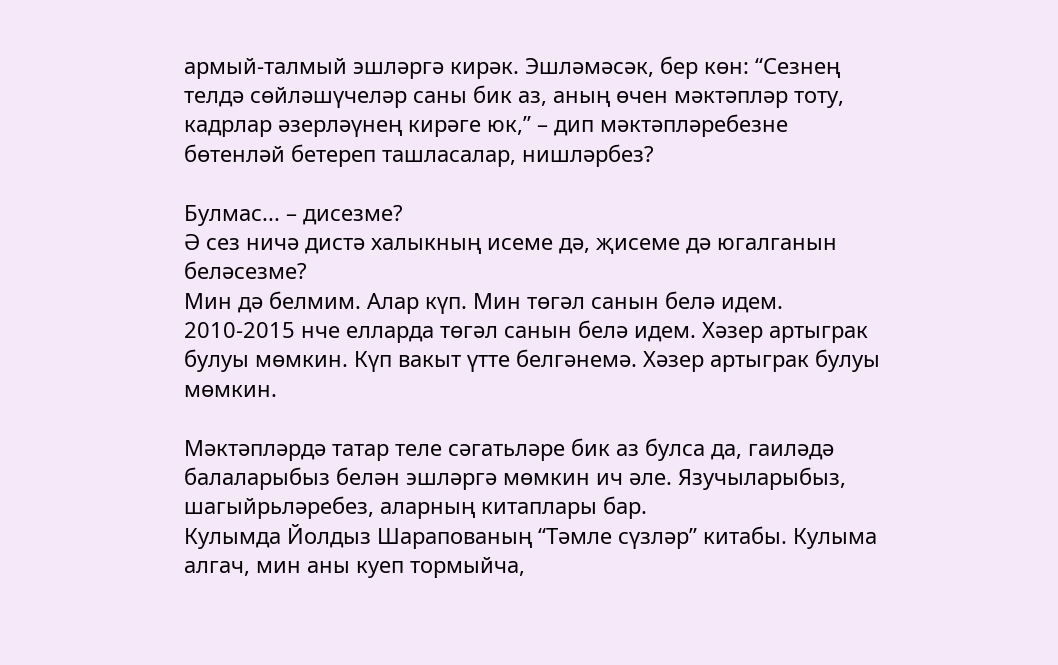армый-талмый эшләргә кирәк. Эшләмәсәк, бер көн: “Сезнең телдә сөйләшүчеләр саны бик аз, аның өчен мәктәпләр тоту, кадрлар әзерләүнең кирәге юк,” – дип мәктәпләребезне бөтенләй бетереп ташласалар, нишләрбез?

Булмас... – дисезме?
Ә сез ничә дистә халыкның исеме дә, җисеме дә югалганын беләсезме?
Мин дә белмим. Алар күп. Мин төгәл санын белә идем. 2010-2015 нче елларда төгәл санын белә идем. Хәзер артыграк булуы мөмкин. Күп вакыт үтте белгәнемә. Хәзер артыграк булуы мөмкин.

Мәктәпләрдә татар теле сәгатьләре бик аз булса да, гаиләдә балаларыбыз белән эшләргә мөмкин ич әле. Язучыларыбыз, шагыйрьләребез, аларның китаплары бар.
Кулымда Йолдыз Шарапованың “Тәмле сүзләр” китабы. Кулыма алгач, мин аны куеп тормыйча,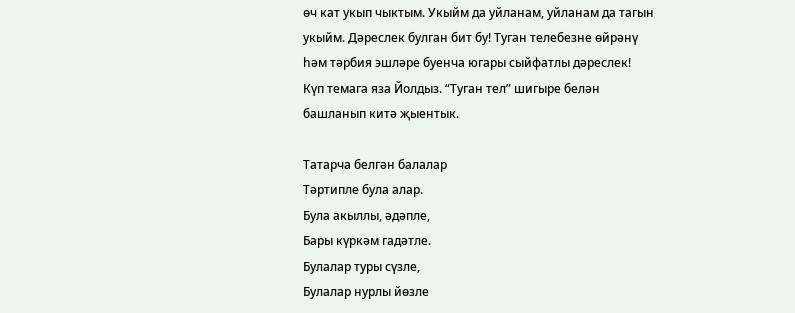өч кат укып чыктым. Укыйм да уйланам, уйланам да тагын укыйм. Дәреслек булган бит бу! Туган телебезне өйрәнү һәм тәрбия эшләре буенча югары сыйфатлы дәреслек! Күп темага яза Йолдыз. “Туган тел” шигыре белән башланып китә җыентык.

Татарча белгән балалар
Тәртипле була алар.
Була акыллы, әдәпле,
Бары күркәм гадәтле.
Булалар туры сүзле,
Булалар нурлы йөзле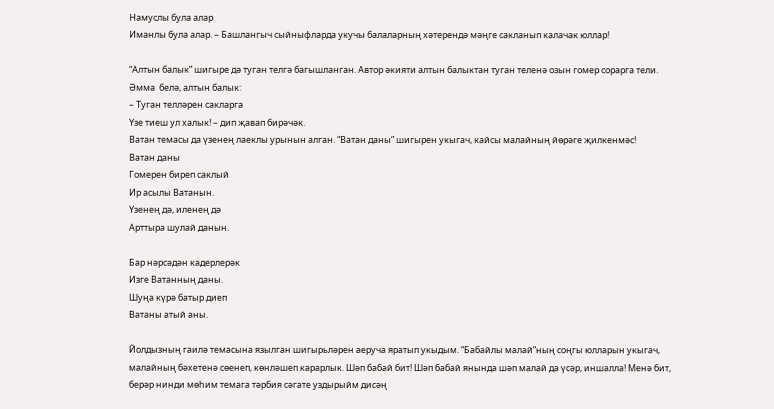Намуслы була алар
Иманлы була алар. – Башлангыч сыйныфларда укучы балаларның хәтерендә мәңге сакланып калачак юллар!

“Алтын балык” шигыре дә туган телгә багышланган. Автор әкияти алтын балыктан туган теленә озын гомер сорарга тели. Әмма  белә, алтын балык:
– Туган телләрен сакларга
Үзе тиеш ул халык! – дип җавап бирәчәк.
Ватан темасы да үзенең лаеклы урынын алган. “Ватан даны” шигырен укыгач, кайсы малайның йөрәге җилкенмәс!
Ватан даны
Гомерен биреп саклый
Ир асылы Ватанын.
Үзенең дә, иленең дә
Арттыра шулай данын.

Бар нәрсәдән кадерлерәк
Изге Ватанның даны.
Шуңа күрә батыр диеп
Ватаны атый аны.

Йолдызның гаилә темасына язылган шигырьләрен аеруча яратып укыдым. “Бабайлы малай”ның соңгы юлларын укыгач, малайның бәхетенә сөенеп, көнләшеп карарлык. Шәп бабай бит! Шәп бабай янында шәп малай да үсәр, иншалла! Менә бит, берәр нинди мөһим темага тәрбия сәгате уздырыйм дисәң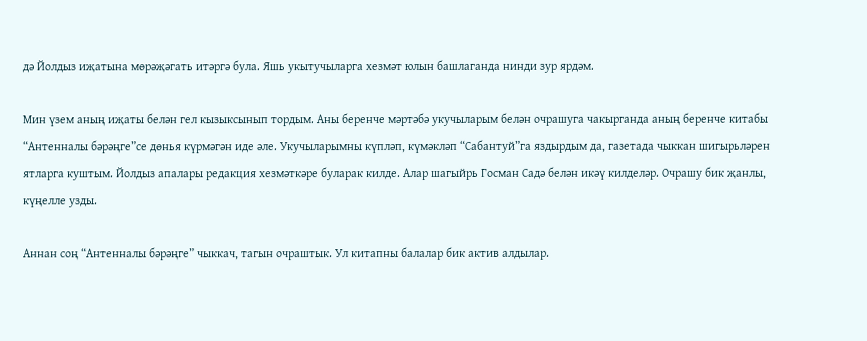дә Йолдыз иҗатына мөрәҗәгать итәргә була. Яшь укытучыларга хезмәт юлын башлаганда нинди зур ярдәм.

Мин үзем аның иҗаты белән гел кызыксынып тордым. Аны беренче мәртәбә укучыларым белән очрашуга чакырганда аның беренче китабы “Антенналы бәрәңге”се дөнья күрмәгән иде әле. Укучыларымны күпләп, күмәкләп “Сабантуй”га яздырдым да, газетада чыккан шигырьләрен ятларга куштым. Йолдыз апалары редакция хезмәткәре буларак килде. Алар шагыйрь Госман Садә белән икәү килделәр. Очрашу бик җанлы, күңелле узды.

Аннан соң “Антенналы бәрәңге” чыккач, тагын очраштык. Ул китапны балалар бик актив алдылар.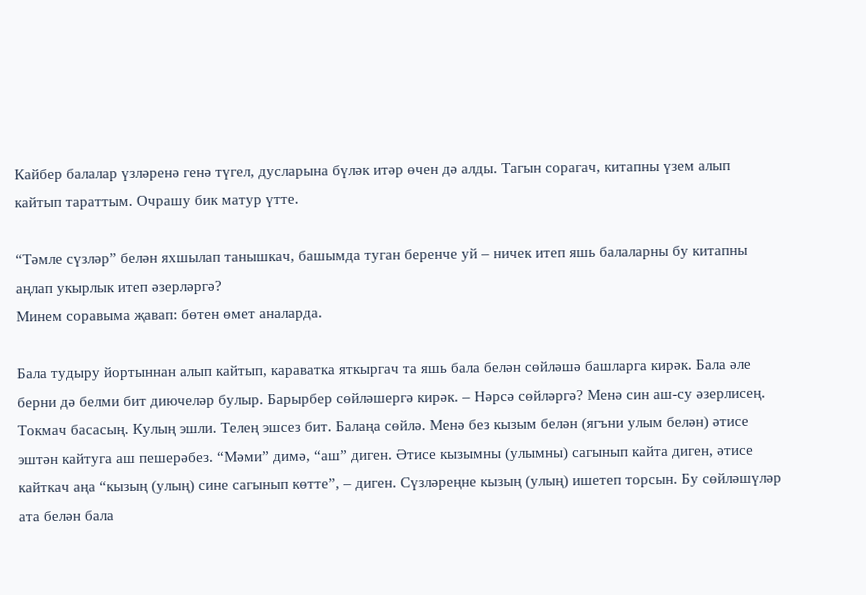Кайбер балалар үзләренә генә түгел, дусларына бүләк итәр өчен дә алды. Тагын сорагач, китапны үзем алып кайтып тараттым. Очрашу бик матур үтте.

“Тәмле сүзләр” белән яхшылап танышкач, башымда туган беренче уй – ничек итеп яшь балаларны бу китапны аңлап укырлык итеп әзерләргә?
Минем соравыма җавап: бөтен өмет аналарда.

Бала тудыру йортыннан алып кайтып, караватка яткыргач та яшь бала белән сөйләшә башларга кирәк. Бала әле берни дә белми бит диючеләр булыр. Барырбер сөйләшергә кирәк. – Нәрсә сөйләргә? Менә син аш-су әзерлисең. Токмач басасың. Кулың эшли. Телең эшсез бит. Балаңа сөйлә. Менә без кызым белән (ягъни улым белән) әтисе эштән кайтуга аш пешерәбез. “Мәми” димә, “аш” диген. Әтисе кызымны (улымны) сагынып кайта диген, әтисе кайткач аңа “кызың (улың) сине сагынып көтте”, – диген. Сүзләреңне кызың (улың) ишетеп торсын. Бу сөйләшүләр ата белән бала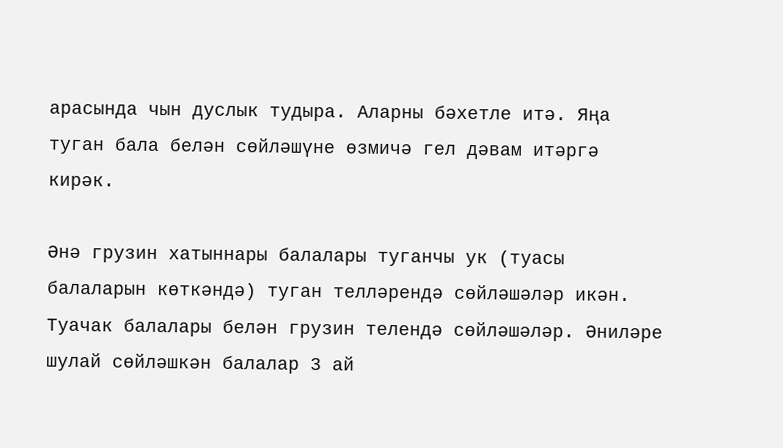арасында чын дуслык тудыра. Аларны бәхетле итә. Яңа туган бала белән сөйләшүне өзмичә гел дәвам итәргә кирәк.

Әнә грузин хатыннары балалары туганчы ук (туасы балаларын көткәндә) туган телләрендә сөйләшәләр икән. Туачак балалары белән грузин телендә сөйләшәләр. Әниләре шулай сөйләшкән балалар 3 ай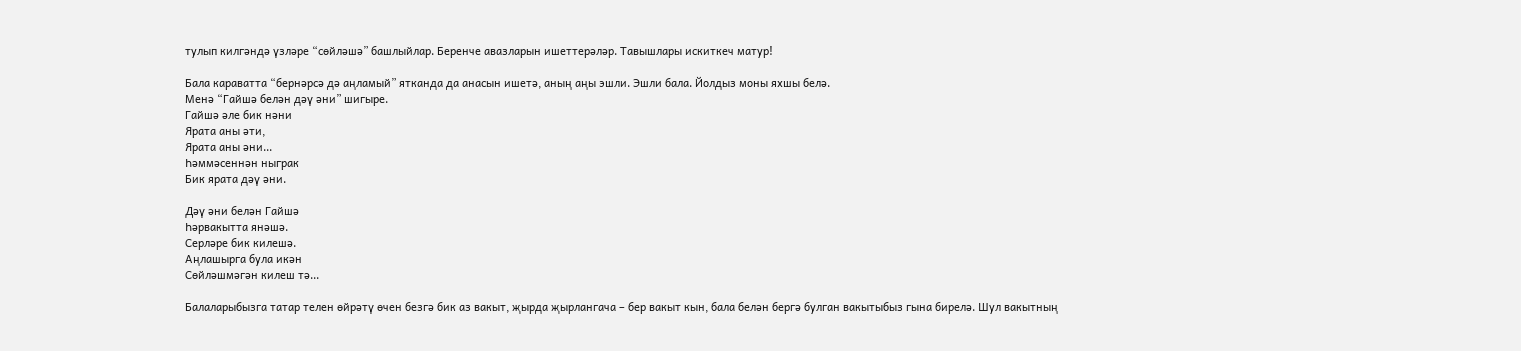тулып килгәндә үзләре “сөйләшә” башлыйлар. Беренче авазларын ишеттерәләр. Тавышлары искиткеч матур!

Бала караватта “бернәрсә дә аңламый” ятканда да анасын ишетә, аның аңы эшли. Эшли бала. Йолдыз моны яхшы белә.
Менә “Гайшә белән дәү әни” шигыре.
Гайшә әле бик нәни
Ярата аны әти,
Ярата аны әни...
Һәммәсеннән ныграк
Бик ярата дәү әни.

Дәү әни белән Гайшә
Һәрвакытта янәшә.
Серләре бик килешә.
Аңлашырга була икән
Сөйләшмәгән килеш тә...

Балаларыбызга татар телен өйрәтү өчен безгә бик аз вакыт, җырда җырлангача – бер вакыт кын, бала белән бергә булган вакытыбыз гына бирелә. Шул вакытның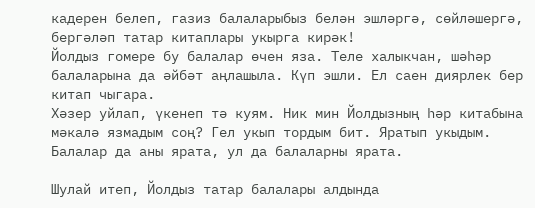кадерен белеп, газиз балаларыбыз белән эшләргә, сөйләшергә, бергәләп татар китаплары укырга кирәк!
Йолдыз гомере бу балалар өчен яза. Теле халыкчан, шәһәр балаларына да әйбәт аңлашыла. Күп эшли. Ел саен диярлек бер китап чыгара.
Хәзер уйлап, үкенеп тә куям. Ник мин Йолдызның һәр китабына мәкалә язмадым соң? Гел укып тордым бит. Яратып укыдым. Балалар да аны ярата, ул да балаларны ярата.

Шулай итеп, Йолдыз татар балалары алдында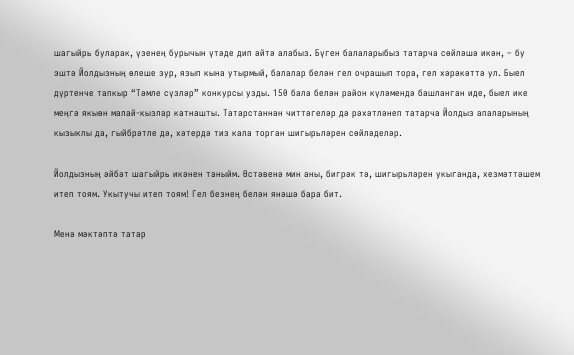шагыйрь буларак, үзенең бурычын үтәде дип әйтә алабыз. Бүген балаларыбыз татарча сөйләшә икән, – бу эштә Йолдызның өлеше зур, язып кына утырмый, балалар белән гел очрашып тора, гел хәрәкәттә ул. Быел дүртенче тапкыр “Тәмле сүзләр” конкурсы узды. 150 бала белән район күләмендә башланган иде, быел ике меңгә якыөн малай-кызлар катнашты. Татарстаннан читтәгеләр дә рәхәтләнеп татарча Йолдыз апаларының кызыклы да, гыйбрәтле дә, хәтердә тиз кала торган шигырьләрен сөйләделәр.

Йолдызның әйбәт шагыйрь икәнен таныйм. Өстәвенә мин аны, бигрәк тә, шигырьләрен укыганда, хезмәттәшем итеп тоям. Укытучы итеп тоям! Гел безнең белән янәшә бара бит.

Менә мәктәптә татар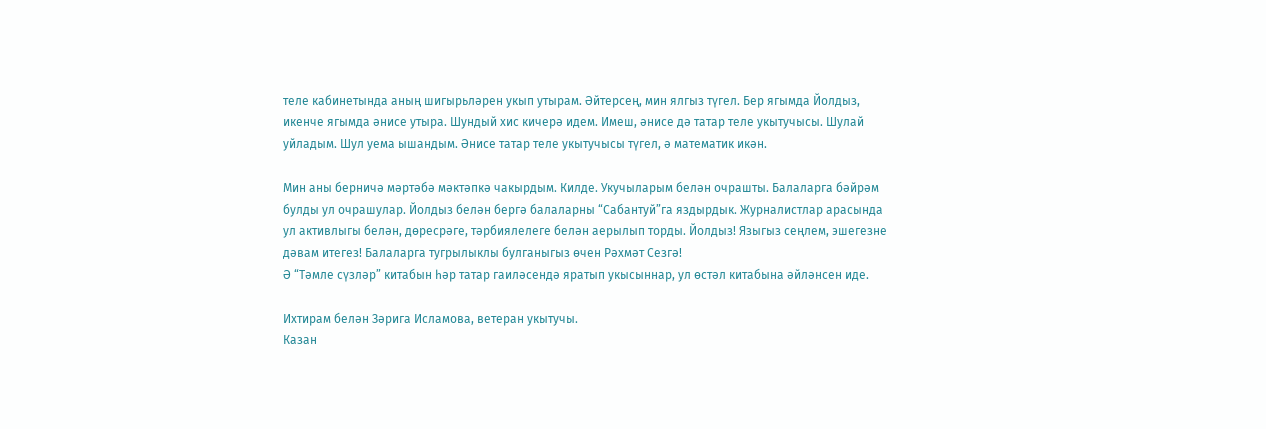теле кабинетында аның шигырьләрен укып утырам. Әйтерсең, мин ялгыз түгел. Бер ягымда Йолдыз, икенче ягымда әнисе утыра. Шундый хис кичерә идем. Имеш, әнисе дә татар теле укытучысы. Шулай уйладым. Шул уема ышандым. Әнисе татар теле укытучысы түгел, ә математик икән.

Мин аны берничә мәртәбә мәктәпкә чакырдым. Килде. Укучыларым белән очрашты. Балаларга бәйрәм булды ул очрашулар. Йолдыз белән бергә балаларны “Сабантуй”га яздырдык. Журналистлар арасында ул активлыгы белән, дөресрәге, тәрбиялелеге белән аерылып торды. Йолдыз! Языгыз сеңлем, эшегезне дәвам итегез! Балаларга тугрылыклы булганыгыз өчен Рәхмәт Сезгә!
Ә “Тәмле сүзләр” китабын һәр татар гаиләсендә яратып укысыннар, ул өстәл китабына әйләнсен иде.

Ихтирам белән Зәрига Исламова, ветеран укытучы.
Казан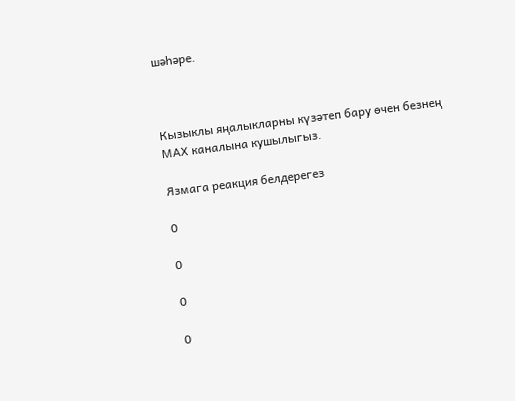шәһәре.



Кызыклы яңалыкларны күзәтеп бару өчен безнең МАХ каналына кушылыгыз.

Язмага реакция белдерегез

0

0

0

0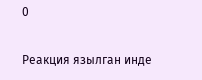0

Реакция язылган инде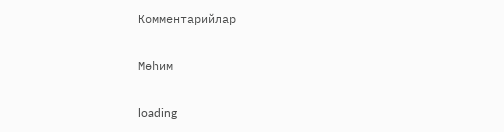Комментарийлар

Мөһим

loading